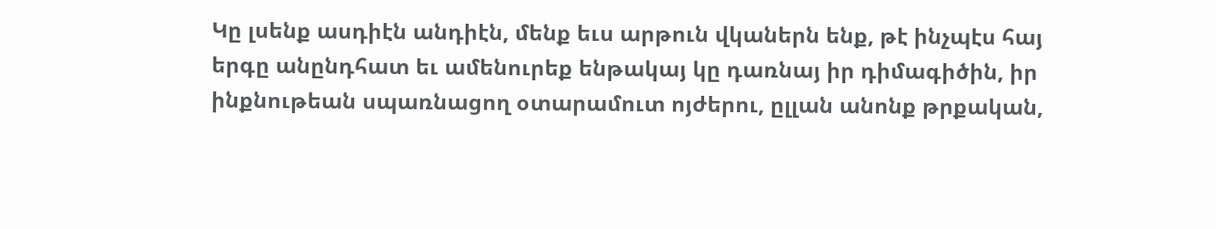Կը լսենք ասդիէն անդիէն, մենք եւս արթուն վկաներն ենք, թէ ինչպէս հայ երգը անընդհատ եւ ամենուրեք ենթակայ կը դառնայ իր դիմագիծին, իր ինքնութեան սպառնացող օտարամուտ ոյժերու, ըլլան անոնք թրքական,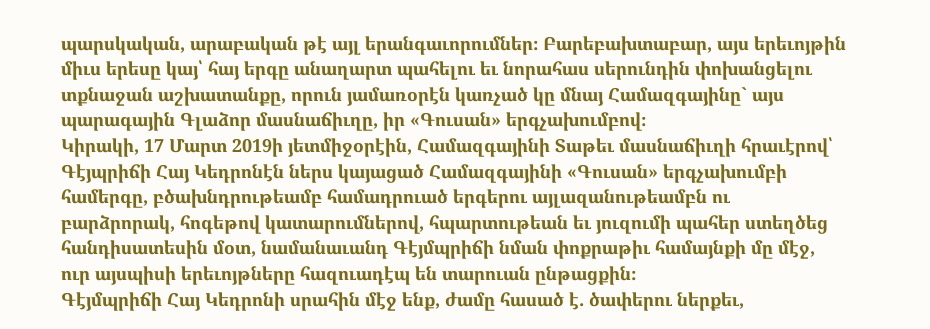պարսկական, արաբական թէ այլ երանգաւորումներ։ Բարեբախտաբար, այս երեւոյթին միւս երեսը կայ՝ հայ երգը անաղարտ պահելու եւ նորահաս սերունդին փոխանցելու տքնաջան աշխատանքը, որուն յամառօրէն կառչած կը մնայ Համազգայինը` այս պարագային Գլաձոր մասնաճիւղը, իր «Գուսան» երգչախումբով։
Կիրակի, 17 Մարտ 2019ի յետմիջօրէին, Համազգայինի Տաթեւ մասնաճիւղի հրաւէրով՝ Գէյպրիճի Հայ Կեդրոնէն ներս կայացած Համազգայինի «Գուսան» երգչախումբի համերգը, բծախնդրութեամբ համադրուած երգերու այլազանութեամբն ու բարձրորակ, հոգեթով կատարումներով, հպարտութեան եւ յուզումի պահեր ստեղծեց հանդիսատեսին մօտ, նամանաւանդ Գէյմպրիճի նման փոքրաթիւ համայնքի մը մէջ, ուր այսպիսի երեւոյթները հազուադէպ են տարուան ընթացքին։
Գէյմպրիճի Հայ Կեդրոնի սրահին մէջ ենք, ժամը հասած է. ծափերու ներքեւ,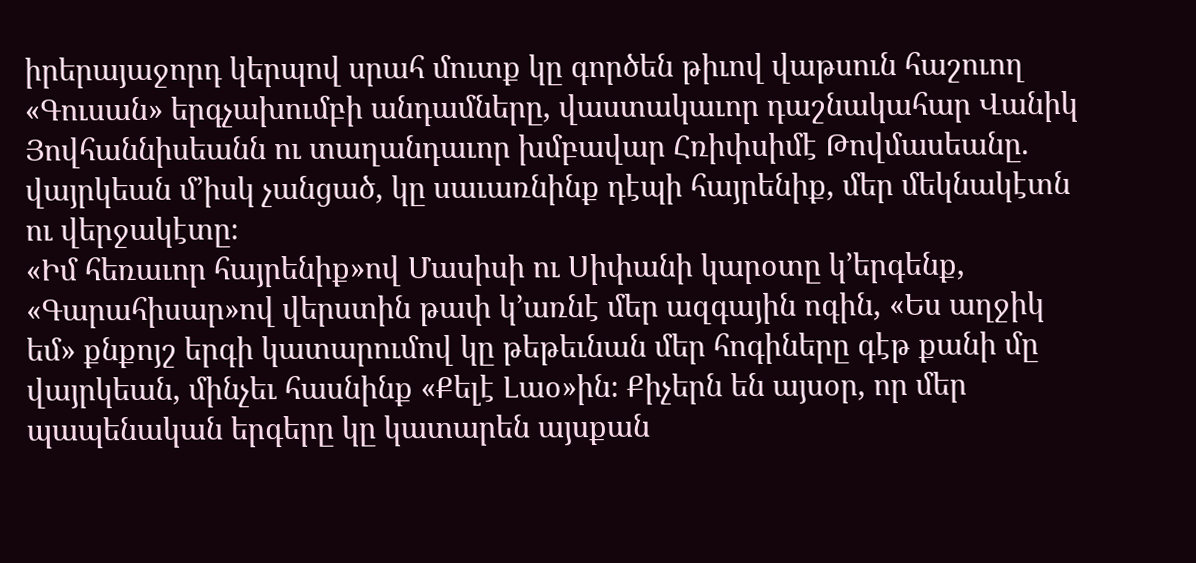իրերայաջորդ կերպով սրահ մուտք կը գործեն թիւով վաթսուն հաշուող «Գուսան» երգչախումբի անդամները, վաստակաւոր դաշնակահար Վանիկ Յովհաննիսեանն ու տաղանդաւոր խմբավար Հռիփսիմէ Թովմասեանը. վայրկեան մ՚իսկ չանցած, կը սաւառնինք դէպի հայրենիք, մեր մեկնակէտն ու վերջակէտը։
«Իմ հեռաւոր հայրենիք»ով Մասիսի ու Սիփանի կարօտը կ՚երգենք, «Գարահիսար»ով վերստին թափ կ՚առնէ մեր ազգային ոգին, «Ես աղջիկ եմ» քնքոյշ երգի կատարումով կը թեթեւնան մեր հոգիները գէթ քանի մը վայրկեան, մինչեւ հասնինք «Քելէ Լաօ»ին։ Քիչերն են այսօր, որ մեր պապենական երգերը կը կատարեն այսքան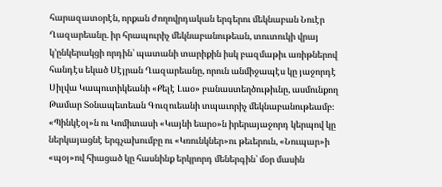հարազատօրէն, որքան ժողովրդական երգերու մեկնաբան Նուէր Ղազարեանը. իր հրապուրիչ մեկնաբանութեան, տուտուկի վրայ կ՚ընկերակցի որդին՝ պատանի տարիքին իսկ բազմաթիւ առիթներով հանդէս եկած Սէյրան Ղազարեանը, որուն անմիջապէս կը յաջորդէ Սիլվա Կապուտիկեանի «Քելէ Լաօ» բանաստեղծութիւնը, ասմունքող Թամար Տօնապետեան Գուզուեանի տպաւորիչ մեկնաբանութեամբ։ «Պինկէօլ»ն ու Կոմիտասի «Կայնի եարօ»ն իրերայաջորդ կերպով կը ներկայացնէ երգչախումբը ու «Կռունկներ»ու թեւերուն, «Նուպար»ի «պօյ»ով հիացած կը հասնինք երկրորդ մեներգին՝ մօր մասին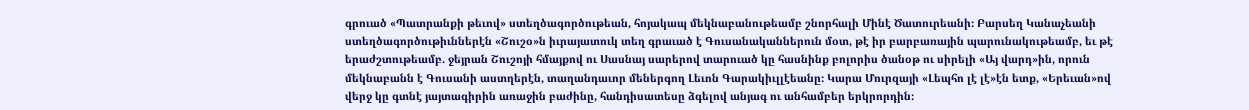գրուած «Պատրանքի թեւով» ստեղծագործութեան, հոյակապ մեկնաբանութեամբ շնորհալի Մինէ Ծատուրեանի։ Բարսեղ Կանաչեանի ստեղծագործութիւններէն «Շուշօ»ն իւրայատուկ տեղ գրաւած է Գուսանականներուն մօտ, թէ իր բարբառային պարունակութեամբ, եւ թէ երաժշտութեամբ. ջեյրան Շուշոյի հմայքով ու Սասնայ սարերով տարուած կը հասնինք բոլորիս ծանօթ ու սիրելի «Այ վարդ»ին, որուն մեկնաբանն է Գուսանի աստղերէն, տաղանդաւոր մեներգող Լեւոն Գարակիւլլէեանը։ Կարա Մուրզայի «Լեպհո լէ լէ»էն ետք, «Երեւան»ով վերջ կը գտնէ յայտագիրին առաջին բաժինը, հանդիսատեսը ձգելով անյագ ու անհամբեր երկրորդին։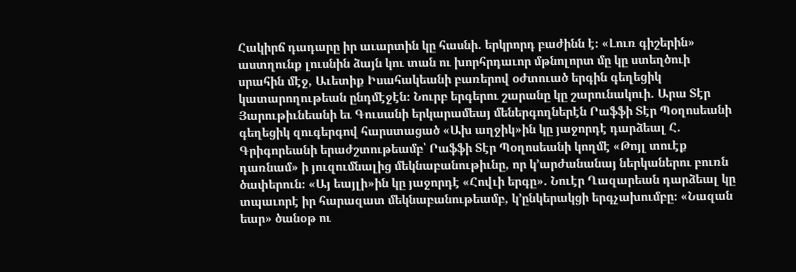Հակիրճ դադարը իր աւարտին կը հասնի. երկրորդ բաժինն է։ «Լուռ գիշերին» աստղունք լուսնին ձայն կու տան ու խորհրդաւոր մթնոլորտ մը կը ստեղծուի սրահին մէջ, Աւետիք Իսահակեանի բառերով օժտուած երգին գեղեցիկ կատարողութեան ընդմէջէն։ Նուրբ երգերու շարանը կը շարունակուի. Արա Տէր Յարութիւնեանի եւ Գուսանի երկարամեայ մեներգողներէն Րաֆֆի Տէր Պօղոսեանի գեղեցիկ զուգերգով հարստացած «Ախ աղջիկ»ին կը յաջորդէ դարձեալ Հ. Գրիգորեանի երաժշտութեամբ՝ Րաֆֆի Տէր Պօղոսեանի կողմէ «Թոյլ տուէք դառնամ» ի յուզումնալից մեկնաբանութիւնը, որ կ՚արժանանայ ներկաներու բուռն ծափերուն։ «Այ եայլի»ին կը յաջորդէ «Հովւի երգը». Նուէր Ղազարեան դարձեալ կը տպաւորէ իր հարազատ մեկնաբանութեամբ, կ՚ընկերակցի երգչախումբը։ «Նազան եար» ծանօթ ու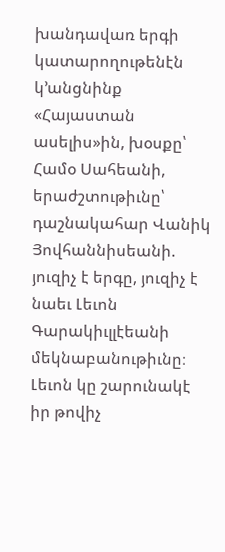խանդավառ երգի կատարողութենէն կ՚անցնինք «Հայաստան ասելիս»ին, խօսքը՝ Համօ Սահեանի, երաժշտութիւնը՝ դաշնակահար Վանիկ Յովհաննիսեանի. յուզիչ է երգը, յուզիչ է նաեւ Լեւոն Գարակիւլլէեանի մեկնաբանութիւնը։ Լեւոն կը շարունակէ իր թովիչ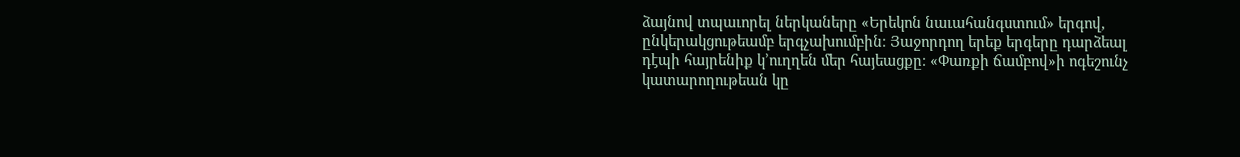ձայնով տպաւորել ներկաները «Երեկոն նաւահանգստում» երգով, ընկերակցութեամբ երգչախումբին։ Յաջորդող երեք երգերը դարձեալ դէպի հայրենիք կ՚ուղղեն մեր հայեացքը։ «Փառքի ճամբով»ի ոգեշունչ կատարողութեան կը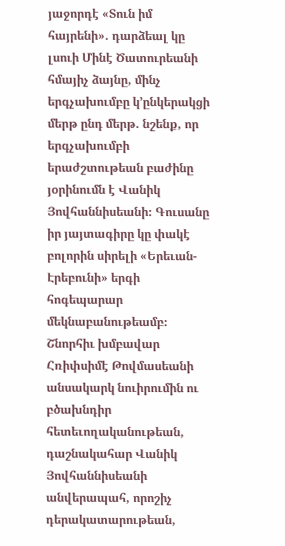յաջորդէ «Տուն իմ հայրենի». դարձեալ կը լսուի Մինէ Ծատուրեանի հմայիչ ձայնը, մինչ երգչախումբը կ՚ընկերակցի մերթ ընդ մերթ. նշենք, որ երգչախումբի երաժշտութեան բաժինը յօրինումն է Վանիկ Յովհաննիսեանի։ Գուսանը իր յայտագիրը կը փակէ բոլորին սիրելի «Երեւան-Էրեբունի» երգի հոգեպարար մեկնաբանութեամբ։
Շնորհիւ խմբավար Հռիփսիմէ Թովմասեանի անսակարկ նուիրումին ու բծախնդիր հետեւողականութեան, դաշնակահար Վանիկ Յովհաննիսեանի անվերապահ, որոշիչ դերակատարութեան,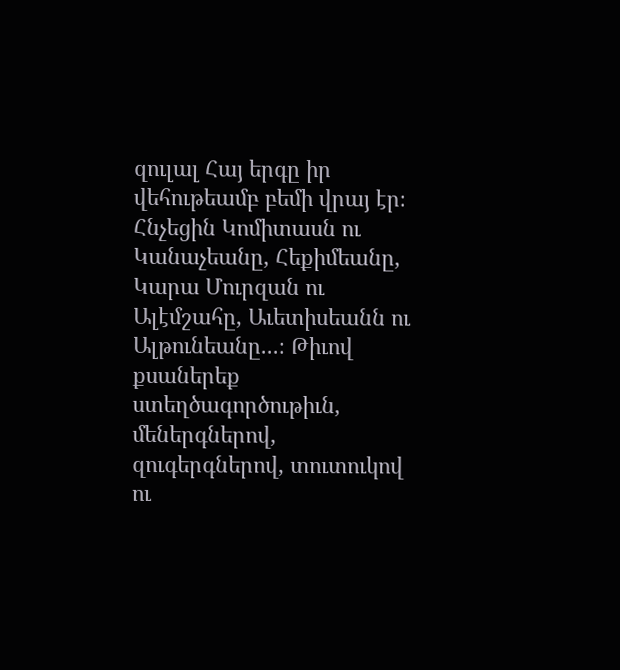զուլալ Հայ երգը իր վեհութեամբ բեմի վրայ էր։ Հնչեցին Կոմիտասն ու Կանաչեանը, Հեքիմեանը, Կարա Մուրզան ու Ալէմշահը, Աւետիսեանն ու Ալթունեանը...։ Թիւով քսաներեք ստեղծագործութիւն, մեներգներով, զուգերգներով, տուտուկով ու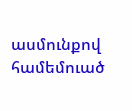ասմունքով համեմուած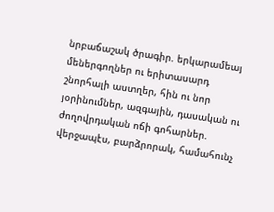նրբաճաշակ ծրագիր. երկարամեայ մեներգողներ ու երիտասարդ շնորհալի աստղեր, հին ու նոր յօրինումներ, ազգային, դասական ու ժողովրդական ոճի գոհարներ. վերջապէս, բարձրորակ, համահունչ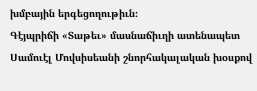խմբային երգեցողութիւն։
Գէյպրիճի «Տաթեւ» մասնաճիւղի ատենապետ Սամուէլ Մովսիսեանի շնորհակալական խօսքով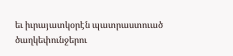եւ իւրայատկօրէն պատրաստուած ծաղկեփունջերու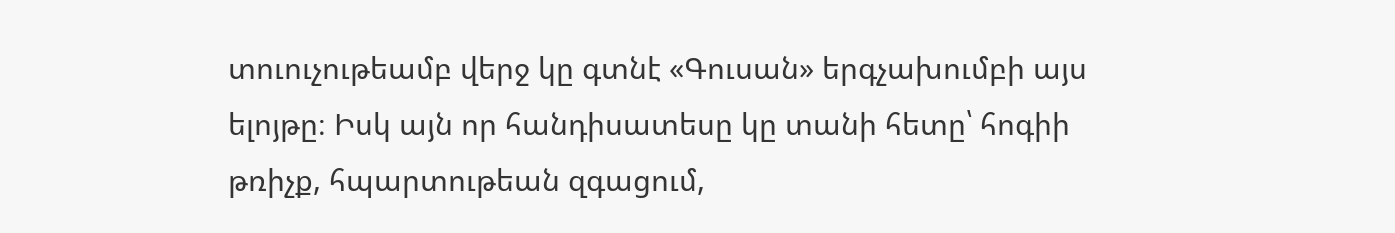տուուչութեամբ վերջ կը գտնէ «Գուսան» երգչախումբի այս ելոյթը։ Իսկ այն որ հանդիսատեսը կը տանի հետը՝ հոգիի թռիչք, հպարտութեան զգացում,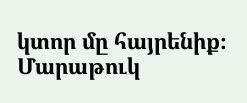կտոր մը հայրենիք։
Մարաթուկ